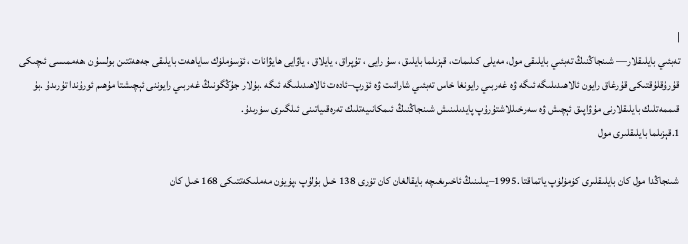|
تەبئىي بايلىقلار— شىنجاڭنىڭ تەبئىي بايلىقى مول، مەيلى كىلىمات، قېزىلما بايلىق ، سۇ رايى ، تۇپراق ، يايلاق ، ياۋايى ھايۋانات ، ئۆسۈملۈك ساياھەت بايلىقى جەھەتتىن بولسۇن ،ھەممىسى ئىچىكى قۇرۇقلۇقتىكى قۇرغاق رايون ئالاھىدىلىگە ئىگە ۋە غەربىي رايونغا خاس تەبئىي شارائىت ۋە ئۆرپ–ئادەت ئالاھىدىلىگە ئىگە .بۇلار جۇڭگونىڭ غەربىي رايوننى ئېچىشتا مۇھىم ئورۇندا تۇرىدۇ .بۇ قىممەتلىك بايلىقلارنى مۇۋاپىق ئېچىش ۋە سەرخىللاشتۇرۇپ پايدىلىنىش شىنجاڭنىڭ ئىمكانىيەتلىك تەرەقىياتىنى ئىلگىرى سۈرىدۇ.
1.قېزىلما بايلىقلىرى مول

شىنجاڭدا مول كان بايلىقلىرى كۈمۈلۈپ ياتماقتا .1995–يىلىنىڭ ئاخىرىغىچە بايقالغان كان تۈرى 138 خىل بۇلۇپ ،پۈيۈن مەملىكەتتىكى 168 خىل كان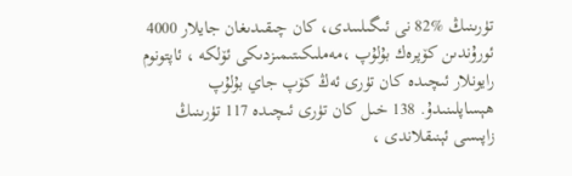تۈرىنىڭ %82 نى ئىگىلىىدى، كان چىقىدىغان جايلار 4000 ئورۇندىن كۆپرەك بۇلۇپ ،مەملىكىتىمىزدىكى ئۆلكە ، ئاپتونوم رايونلار ئىچىدە كان تۈرى ئەڭ كۆپ جاي بۇلۇپ ھېساپلىنىدۇ. 138 خىل كان تۈرى ئىچىدە 117 تۈرىنىڭ زاپىسى ئېنىقلاندى ،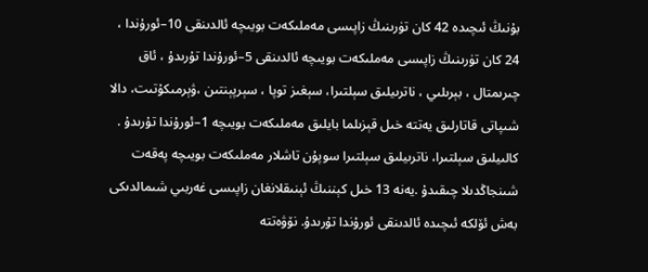بۇنىڭ ئىچىدە 42 كان تۈرىنىڭ زاپىسى مەملىكەت بويىچە ئالدىنقى 10–ئورۇندا ، 24 كان تۈرىنىڭ زاپىسى مەملىكەت بويىچە ئالدىنقى 5–ئورۇندا تۇرىدۇ ، ئاق چىرىمتال ، بېرىلىي ، ناترىيلىق سېلتىرا، سېغىز توپا ، سېرپېنتىن ،ۋېرمىكۇتىت، دالا شىپاتى قاتارلىق يەتتە خىل قېزىلما بايلىق مەملىكەت بويىچە 1–ئورۇندا تۇرىدۇ . كالىيلىق سېلتىرا، ناترىيلىق سېلتىرا سوپۇن تاشلار مەملىكەت بويىچە پەقەت شىنجاڭدىلا چىقىدۇ .يەنە 13 خىل كېننىڭ ئېنىقلانغان زاپىسى غەربىي شىمالدىكى بەش ئۆلكە ئىچىدە ئالدىنقى ئورۇندا تۇرىدۇ. نۆۋەتتە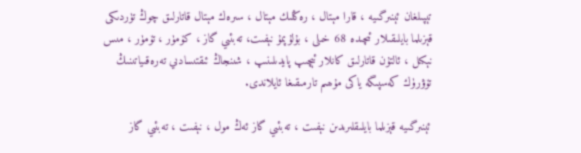تېپىلغان ئېنىرگىيە ، قارا مېتال ، رەڭلىك مېتال ، سىرەك مېتال قاتارلىق چوڭ تۈردىكى قېزىلما بايلىقىلار ئىچىدە 68 خىلى ، بۇلۇپمۇ نېفىت، تەبئىي گاز ، كۆمۈر ، تۆمۈر ، مىس نېكىل ، ئالتۇن قاتارلىق كانلار ئېچىپ پايدىلىنىپ ، شىنجاڭ ئىقتىسادىي تەرەقىياتىنىڭ تۆۋرۈك كەسپىگە ياكى مۇھىم تارمىقىغا ئايلاندى.

ئېنىرگىيە قېزىلما بايلىقلىرىدىن نېفىت ، تەبئىي گاز ئەڭ مول ، نېفىت ، تەبئىي گاز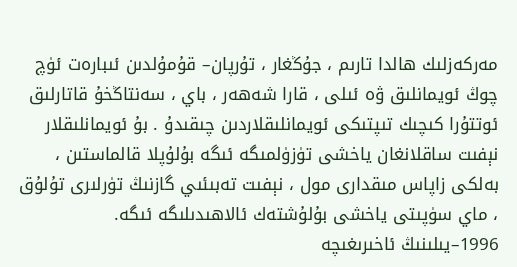مەركەزلىك ھالدا تارىم ، جۇڭغار ، تۇرپان– قۇمۇلدىن ئىبارەت ئۈچ چوڭ ئويمانلىق ۋە ئىلى ، قارا شەھەر ، باي ، سەنتاڭخۇ قاتارلىق ئوتتۇرا كىچىك تىپتىكى ئويمانلىقلاردىن چىقىدۇ . بۇ ئويمانلىقلار نېفىت ساقلانغان ياخشى تۈزۈلمىگە ئىگە بۇلۇپلا قالماستىن ، بەلكى زاپاس مىقدارى مول ، نېفىت تەبىئىي گازنىڭ تۈرلىرى تۇلۇق ، ماي سۈپىتى ياخشى بۇلۇشتەك ئالاھىدىلىگە ئىگە. 1996–يىلىنىڭ ئاخىرىغىچە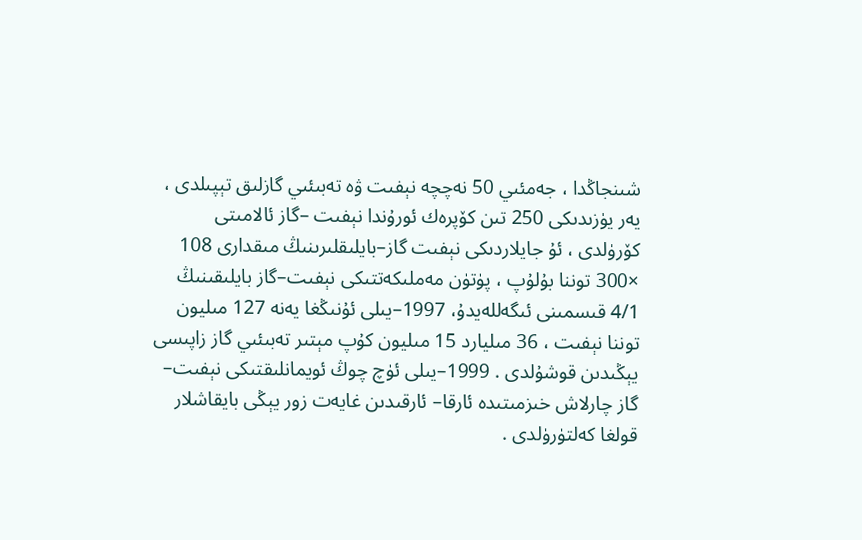شىنجاڭدا ، جەمئىي 50 نەچچە نېفىت ۋە تەبىئىي گازلىق تېپىلدى ، يەر يۈزىدىكى 250 تىن كۆپرەك ئورۇندا نېفىت –گاز ئالامىتى كۆرۈلدى ، ئۇ جايلاردىكى نېفىت گاز–بايلىقلىرىنىڭ مىقدارى 108 ×300 توننا بۇلۇپ ، پۈتۈن مەملىكەتتىكى نېفىت–گاز بايلىقىنىڭ 4/1 قىسمىنى ئىگەللەيدۇ، 1997–يىلى ئۇنىڭغا يەنە 127 مىليون توننا نېفىت ، 36 مىليارد 15 مىليون كۇپ مېتىر تەبىئىي گاز زاپىسى يېڭىدىن قوشۇلدى . 1999–يىلى ئۈچ چوڭ ئويمانلىقتىكى نېفىت– گاز چارلاش خىزمىتىدە ئارقا– ئارقىدىن غايەت زور يېڭى بايقاشلار قولغا كەلتۈرۈلدى .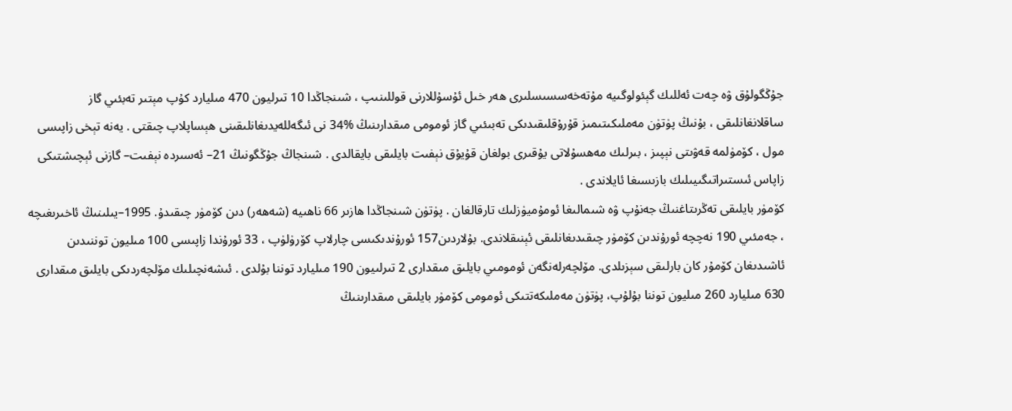جۇڭگولۇق ۋە چەت ئەللىك گېئولوگىيە مۇتەخەسسىسلىرى ھەر خىل ئۇسۇللارنى قوللىنىپ ، شىنجاڭدا 10 تىرليون 470 مىليارد كۇپ مېتىر تەبئىي گاز ساقلانغانلىقى ، بۇنىڭ پۈتۈن مەملىكىتىمىز قۇرۇقلىقىدىكى تەبىئىي گاز ئومومى مىقدارىنىڭ %34 نى ئىگەللەيدىغانلىقىنى ھېساپلاپ چىقتى . يەنە تېخى زاپىسى مول ، كۆمۈلمە قەۋىتى نېپىز ، بىرلىك مەھسۇلاتى يۇقىرى بولغان قۇيۇق نېفىت بايلىقى بايقالدى . شىنجاڭ جۇڭگونىڭ 21– ئەسىردە نېفىت– گازنى ئېچىشتىكى زاپاس ئىستىراتىگىيىلىك بازىسىغا ئايلاندى .
كۆمۈر بايلىقى تەڭرىتاغنىڭ جەنۇپ ۋە شىمالىغا ئومۇميۈزلىك تارقالغان . پۈتۈن شىنجاڭدا ھازىر 66 ناھىيە (شەھەر) دىن كۆمۈر چىقىدۇ. 1995–يىلىنىڭ ئاخىرىغىچە ، جەمئىي 190 نەچچە ئورۇندىن كۆمۈر چىقىدىغانلىقى ئېنىقلاندى. بۇلاردىن157 ئورۇندىكىسى چارلاپ كۆرۈلۈپ ، 33 ئورۇندا زاپىسى 100 مىليون توننىدىن ئاشىدىغان كۆمۇر كان بارلىقى سېزىلدى. مۆلچەرلەنگەن ئومومىي بايلىق مىقدارى 2 تىرلىيون 190 مىليارد توننا بۇلدى . ئىشەنچىلىك مۆلچەردىكى بايلىق مىقدارى 630 مىليارد 260 مىليون توننا بۇلۇپ، پۈتۈن مەملىكەتتىكى ئومومى كۆمۈر بايلىقى مىقدارىنىڭ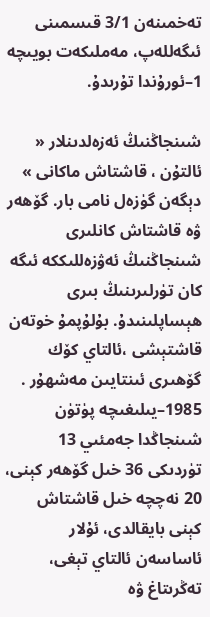تەخمىنەن 3/1 قىسمىنى ئىگەللەپ، مەملىكەت بويىچە 1–ئورۇندا تۇرىدۇ.

شىنجاڭنىڭ ئەزەلدىنلار « ئالتۇن ، قاشتاش ماكانى » دېگەن گۈزەل نامى بار. گۆھەر ۋە قاشتاش كانلىرى شىنجاڭنىڭ ئەۋزەللىككە ئىگە كان تۈرلىرىنىڭ بىرى ھېساپلىنىدۇ. بۇلۇپمۇ خوتەن قاشتېشى ،ئالتاي كۆك گۆھىرى ئىنتايىن مەشھۇر . 1985–يىلىغىچە پۈتۈن شىنجاڭدا جەمئىي 13 تۈردىكى 36 خىل گۆھەر كېنى، 20 نەچچە خىل قاشتاش كېنى بايقالدى، ئۇلار ئاساسەن ئالتاي تېغى، تەڭرىتاغ ۋە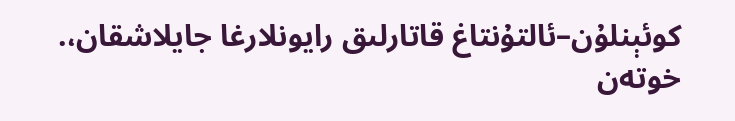كوئېنلۇن–ئالتۇنتاغ قاتارلىق رايونلارغا جايلاشقان،. خوتەن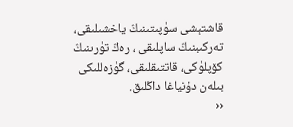قاشتېشى سۈپىتىنىڭ ياخشىلىقى، تەركىبنىڭ ساپلىقى ، رەڭ تۈرىنىڭ كۆپلۈكى، قاتتىقلىقى، گۈزەللىكى بىلەن دۇنياغا داڭلىق.
‹‹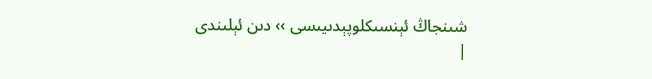شىنجاڭ ئېنسىكلوپېدىيىسى ›› دىن ئېلىندى
|